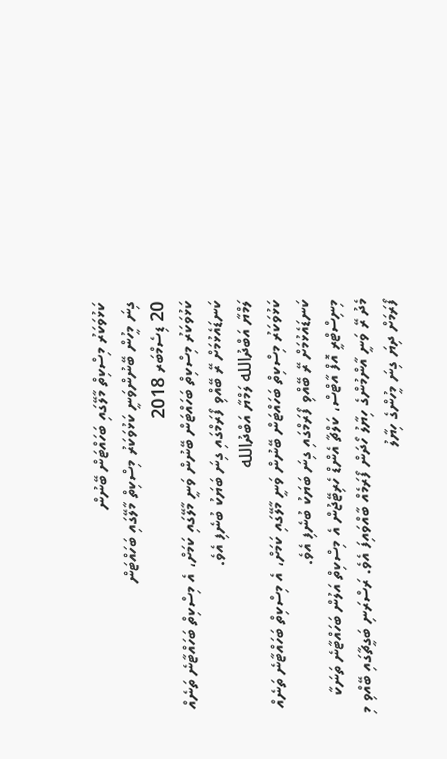ކަޅުވަކަރު މިސްކިތް މާލޭގައި ބަހައްޓަން ބޭނުން
ގިނަ މީހުން ބޭނުންވަނީ ކަޅުވަކަރު މިސްކިތް މާލޭގައި ބަހައްޓަން
20 ޑިސެމްބަރ 2018
ކަޅުވަކަރު މިސްކިތް ބަހައްޓަން ބޭނުން ވަނީ މާލޭގައި ކަމަށް، އެ މިސްކިތް ބަހައްޓާނެ ތަނެއް ކަނޑައެޅުމަށް ރޭ ބޭއްވި ފޯރަމްގައި ގިނަ ބަޔަކު ބުނެފި އެވެ.
ލަމްޔާ އަބްދުالله ލަމްޔާ އަބްދުالله
ކަޅުވަކަރު މިސްކިތް ބަހައްޓަން ބޭނުން ވަނީ މާލޭގައި ކަމަށް، އެ މިސްކިތް ބަހައްޓާނެ ތަނެއް ކަނޑައެޅުމަށް ރޭ ބޭއްވި ފޯރަމްގައި ގިނަ ބަޔަކު ބުނެފި އެވެ.
މިނިސްޓްރީ އޮފް އާޓްސް، ކަލްޗާ އެންޑް ހެރިޓޭޖުން އެ މިސްކިތް އަލުން ބަހައްޓާނެ ތަނަކާ މެދު ރޭ ވަނީ އާންމުންގެ ހިޔާލު ހޯދަން ފޯރަމެއް ބާއްވައިފަ އެވެ. ރަސްރަނި ބަގީޗާގައި ބޭއްވި މި ފޯރަމަށް ދިޔަ ގިނަ މީހުންގެ ހިޔާލު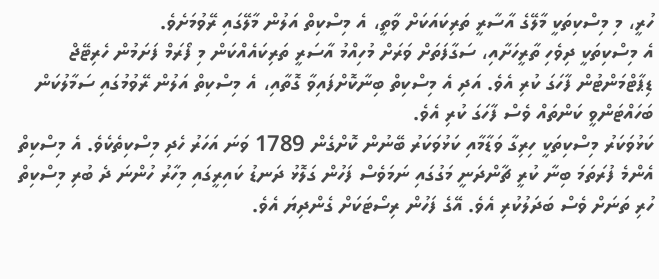ހުރީ، މި މިސްކިތަކީ މާލޭގެ އާސާރީ ތަރިކައަކަށް ވާތީ، އެ މިސްކިތް އަލުން މާލޭގައި ރޭވުމަށެވެ.
އެ މިސްކިތަކީ ދިވެހި ތާރީހަށާއި، ސަގާފަތަށް ވަރަށް މުހިއްމު އާސަރީ ތަރިކައެއްކަން މި ފޯރަމް ފަށަމުން ހެރިޓޭޖް ޑިޕާޓްމަންޓުން ފާހަގަ ކުރި އެވެ. އަދި އެ މިސްކިތް ބިނާކޮށްފައިވާ ގޮތާއި، އެ މިސްކިތް އަލުން ރޭވުމުގައި ސަމާލުކަން ބަހައްޓަންވީ ކަންތައް ވެސް ފާހަގަ ކުރި އެވެ.
ކަޅުވަކަރު މިސްކިތަކީ ހިރިގާ ވަޑާމާއި ކަޅުވަކަރު ބޭނުން ކޮށްގެން 1789 ވަނަ އަހަރު ހެދި މިސްކިތެކެވެ. އެ މިސްކިތް އެންމެ ފުރަތަމަ ބިނާ ކުރީ ޗާންދަނީ މަގުގައި ނަމަވެސް ފަހުން ގަލޮޅު ދަނޑު ކައިރީގައި މިހާރު ހުންނަ ދެ ބުރި މިސްކިތް ހުރި ތަނަށް ވެސް ބަދަލުކުރި އެވެ. އޭގެ ފަހުން ރިސޯޓަކަށް ގެންދިޔަ އެވެ.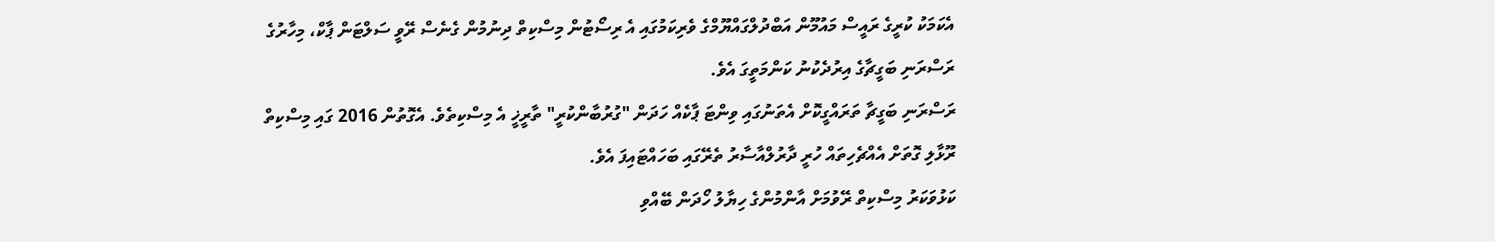އެކަމަކު ކުރީގެ ރައީސް މައުމޫން އަބްދުލްގައްޔޫމްގެ ވެރިކަމުގައި އެ ރިސޯޓުން މިސްކިތް ދިނުމުން ގެނެސް ރޭވީ ސަލްޓަން ޕާކް، މިހާރުގެ ރަސްރަނި ބަގީޗާގެ އިރުދެކުނު ކަންމަތީގަ އެވެ.
ރަސްރަނި ބަގީޗާ ތަރައްގީކޮށް އެތަނުގައި ވިންޓަ ޕާކެއް ހަދަން "ގުރުބާންކުރީ" ތާރީޚީ އެ މިސްކިތެވެ. އެގޮތުން 2016 ގައި މިސްކިތް ރޫޅާލި ގޮތަށް އެއްޗެހިތައް ހުރީ ދާރުލްއާސާރު ތެރޭގައި ބަހައްޓައިފަ އެވެ.
ކަޅުވަކަރު މިސްކިތް ރޭވުމަށް އާންމުންގެ ހިޔާލު ހޯދަން ބޭއްވި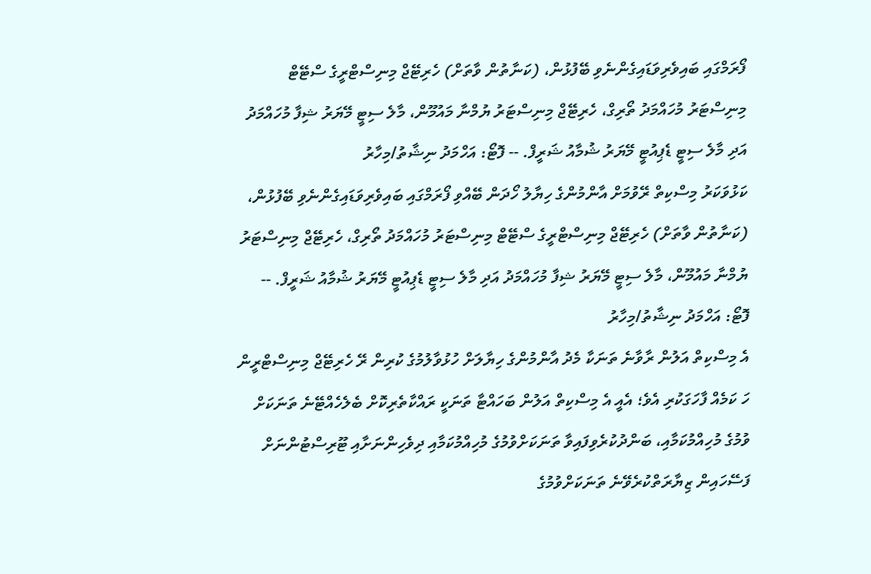ފޯރަމްގައި ބައިވެރިވަޑައިގެންނެވި ބޭފުޅުން، (ކަނާތުން ވާތަށް) ހެރިޓޭޖް މިނިސްޓްރީގެ ސްޓޭޓް މިނިސްޓަރު މުހައްމަދު ތޯރިގް، ހެރިޓޭޖް މިނިސްޓަރު ޔުމްނާ މައުމޫން، މާލެ ސިޓީ މޭޔަރު ޝިފާ މުހައްމަދު އަދި މާލެ ސިޓީ ޑެޕިއުޓީ މޭޔަރު ޝުމާއު ޝަރީފް. -- ފޮޓޯ: އަހްމަދު ނިޝާތު/މިހާރު
ކަޅުވަކަރު މިސްކިތް ރޭވުމަށް އާންމުންގެ ހިޔާލު ހޯދަން ބޭއްވި ފޯރަމްގައި ބައިވެރިވަޑައިގެންނެވި ބޭފުޅުން، (ކަނާތުން ވާތަށް) ހެރިޓޭޖް މިނިސްޓްރީގެ ސްޓޭޓް މިނިސްޓަރު މުހައްމަދު ތޯރިގް، ހެރިޓޭޖް މިނިސްޓަރު ޔުމްނާ މައުމޫން، މާލެ ސިޓީ މޭޔަރު ޝިފާ މުހައްމަދު އަދި މާލެ ސިޓީ ޑެޕިއުޓީ މޭޔަރު ޝުމާއު ޝަރީފް. -- ފޮޓޯ: އަހްމަދު ނިޝާތު/މިހާރު
އެ މިސްކިތް އަލުން ރާވާނެ ތަނަކާ މެދު އާންމުންގެ ހިޔާލަށް ހުޅުވާލުމުގެ ކުރިން ރޭ ހެރިޓޭޖް މިނިސްޓްރީން ހަ ކަމެއް ފާހަގަކުރި އެވެ؛ އެއީ އެ މިސްކިތް އަލުން ބަހައްޓާ ތަނަކީ ރައްކާތެރިކޮށް ބެލެހެއްޓޭނެ ތަނަކަށް ވުމުގެ މުހިއްމުކަމާއި، ބަންދުކުރެވިފައިވާ ތަނަކަށްވުމުގެ މުހިއްމުކަމާއި ދިވެހިންނަށާއި ޓޫރިސްޓުންނަށް ފަސޭހައިން ޒިޔާރަތްކުރެވޭނެ ތަނަކަށްވުމުގެ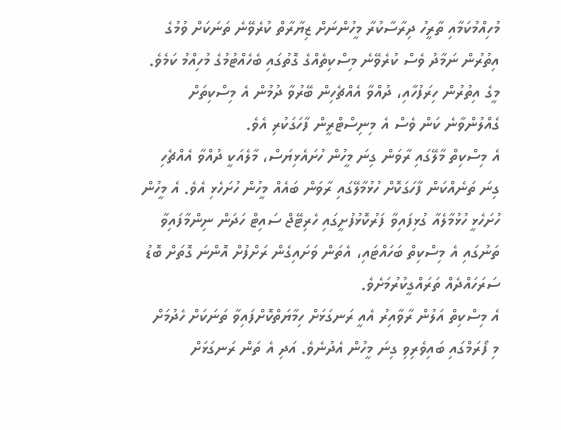މުހިއްމުކަމާއި ތާރީހު ދިރާސާކުރާ މީހުންނަށް ޒިޔާރާތް ކުރެވޭނެ ތަނަކަށް ވުމުގެ އިތުރުން ނަމާދު ވެސް ކުރެވޭނެ މިސްކިތެއްގެ ގޮތުގައި ބެހެއްޓުމުގެ މުހިއްމު ކަމެވެ.
މީގެ އިތުރުން ހިރަފުހާއި، ދުއްވާ އެއްޗެހިން ބޭރުވާ ދުމުން އެ މިސްކިތަށް ގެއްލުންވާނެ ކަން ވެސް އެ މިނިސްޓްރީން ފާހަގަކުރި އެވެ.
އެ މިސްކިތް މާލޭގައި ރާވަން ގިނަ މީހުން ހުށައެޅިޔަސް، މާލެއަކީ ދުއްވާ އެއްޗެހި ގިނަ ތަނެއްކަން ފާހަގަކޮށް ހުޅުމާލޭގައި ރާވަން ބައެއް މީހުން ހުށަހެޅި އެވެ. އެ މީހުން ހުށަހެޅީ ހުޅުމާލެއާ ގުޅިފައިވާ ފަރުކޮޅުފުށީގައި ހެރިޓޭޖް ސައިޓް ހަދަން ނިންމާފައިވާ ތަނުގައި އެ މިސްކިތް ބަހައްޓައި، އެތަން ވަށައިގެން ރަށްފުށް އޮންނަ ގޮތަށް ބޮޑު ސަރަހައްދެއް ތަރައްގީކުރުމަށެވެ.
އެ މިސްކިތް އަލުން ރާވާއިރު އެއީ ރަނގަޅަށް ހިމާޔަތްކޮށްފައިވާ ތަނަކަށް ހެދުމަށް މި ފޯރަމްގައި ބައިވެރިވި ގިނަ މީހުން އެދުނެވެ. އަދި އެ ތަން ރަނގަޅަށް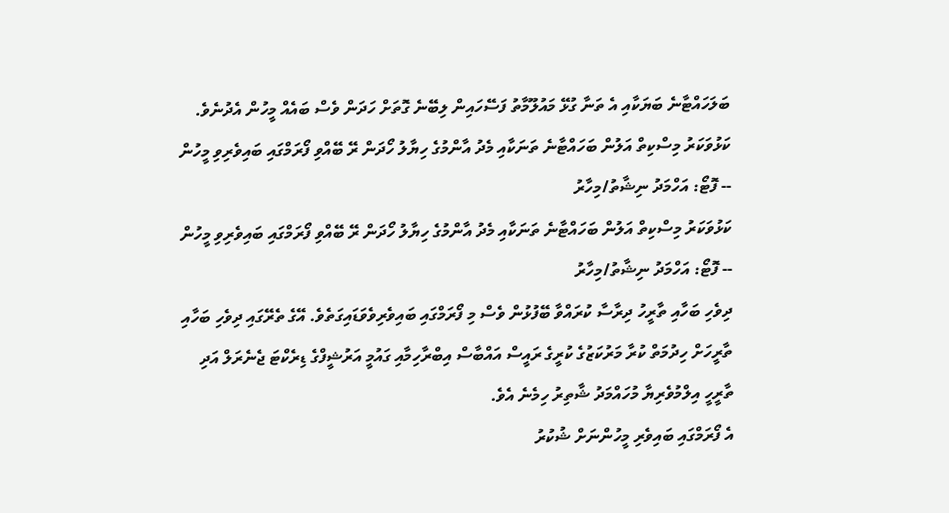ބަލަހައްޓާނެ ބަޔަކާއި އެ ތަނާ ގުޅޭ މައުލޫމާތު ފަސޭހައިން ލިބޭނެ ގޮތަށް ހަދަން ވެސް ބައެއް މީހުން އެދުނެވެ.
ކަޅުވަކަރު މިސްކިތް އަލުން ބަހައްޓާނެ ތަނަކާއި މެދު އާންމުގެ ހިޔާލު ހޯދަން ރޭ ބޭއްވި ފޯރަމްގައި ބައިވެރިވި މީހުން -- ފޮޓޯ: އަހްމަދު ނިޝާތު/މިހާރު
ކަޅުވަކަރު މިސްކިތް އަލުން ބަހައްޓާނެ ތަނަކާއި މެދު އާންމުގެ ހިޔާލު ހޯދަން ރޭ ބޭއްވި ފޯރަމްގައި ބައިވެރިވި މީހުން -- ފޮޓޯ: އަހްމަދު ނިޝާތު/މިހާރު
ދިވެހި ބަހާއި ތާރީހު ދިރާސާ ކުރައްވާ ބޭފުޅުން ވެސް މި ފޯރަމްގައި ބައިވެރިވެވަޑައިގަތެވެ. އޭގެ ތެރޭގައި ދިވެހި ބަހާއި ތާރީހަށް ހިދުމަތް ކުރާ މަރުކަޒުގެ ކުރީގެ ރައީސް އައްބާސް އިބްރާހިމާއި ގައުމީ އަރުޝީފްގެ ޑިރެކްޓަ ޖެނެރަލް އަދި ތާރީހީ އިލްމުވެރިޔާ މުހައްމަދު ޝާތިރު ހިމެނެ އެވެ.
އެ ފޯރަމްގައި ބައިވެރި މީހުންނަށް ޝުކުރު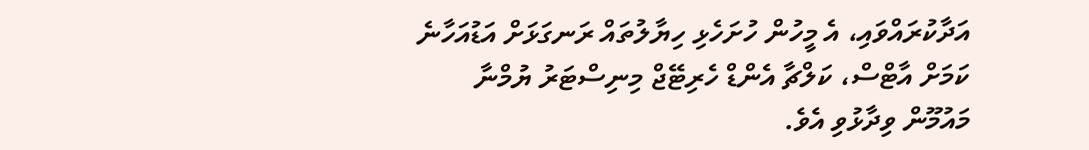އަދާކުރައްވައި، އެ މީހުން ހުށަހެޅި ހިޔާލުތައް ރަނގަޅަށް އަޑުއަހާނެ ކަމަށް އާޓްސް، ކަލްޗާ އެންޑް ހެރިޓޭޖް މިނިސްޓަރު ޔުމްނާ މައުމޫން ވިދާޅުވި އެވެ.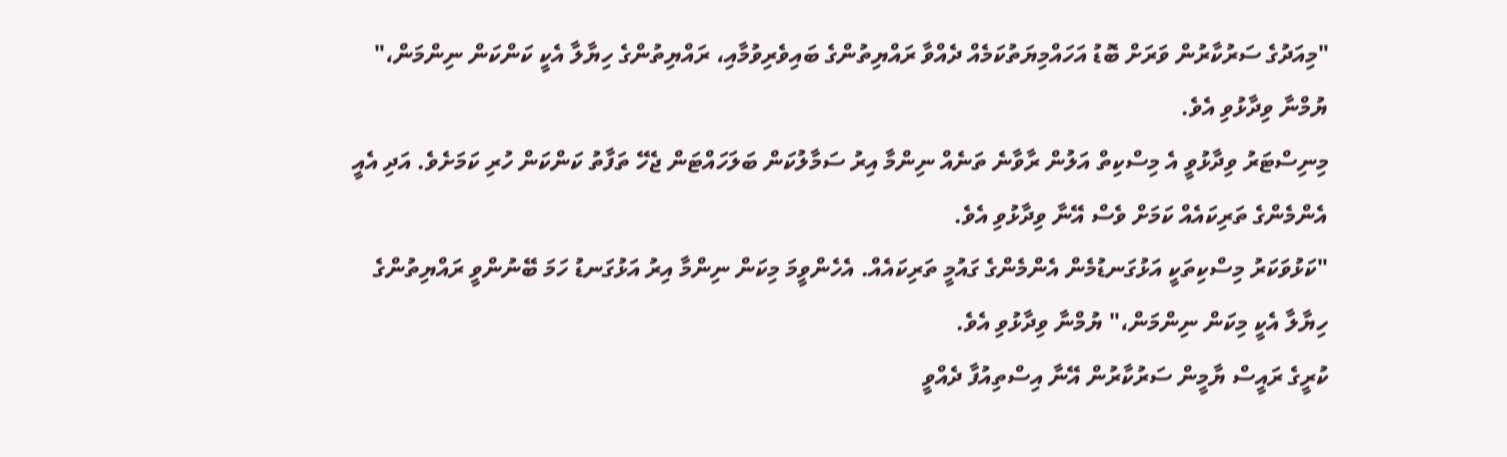"މިއަދުގެ ސަރުކާރުން ވަރަށް ބޮޑު އަހައްމިޔަތުކަމެއް ދެއްވާ ރައްޔިތުންގެ ބައިވެރިވުމާއި، ރައްޔިތުންގެ ހިޔާލާ އެކީ ކަންކަން ނިންމަން،" ޔުމްނާ ވިދާޅުވި އެވެ.
މިނިސްޓަރު ވިދާޅުވީ އެ މިސްކިތް އަލުން ރާވާނެ ތަނެއް ނިންމާ އިރު ސަމާލުކަން ބަލަހައްޓަން ޖެހޭ ތަފާތު ކަންކަން ހުރި ކަމަށެވެ. އަދި އެއީ އެންމެންގެ ތަރިކައެއް ކަމަށް ވެސް އޭނާ ވިދާޅުވި އެވެ.
"ކަޅުވަކަރު މިސްކިތަކީ އަޅުގަނޑުމެން އެންމެންގެ ގައުމީ ތަރިކައެއް. އެހެންވީމަ މިކަން ނިންމާ އިރު އަޅުގަނޑު ހަމަ ބޭނުންވީ ރައްޔިތުންގެ ހިޔާލާ އެކީ މިކަން ނިންމަން،" ޔުމްނާ ވިދާޅުވި އެވެ.
ކުރީގެ ރައީސް ޔާމީން ސަރުކާރުން އޭނާ އިސްތިއުފާ ދެއްވީ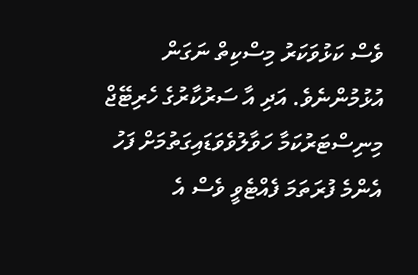ވެސް ކަޅުވަކަރު މިސްކިތް ނަގަން އުޅުމުންނެވެ. އަދި އާ ސަރުކާރުގެ ހެރިޓޭޖް މިނިސްޓަރުކަމާ ހަވާލުވެވަޑައިގަތުމަށް ފަހު އެންމެ ފުރަތަމަ ފެއްޓެވީ ވެސް އެ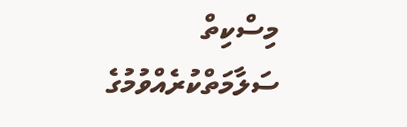މިސްކިތް ސަލާމަތްކުރެއްވުމުގެ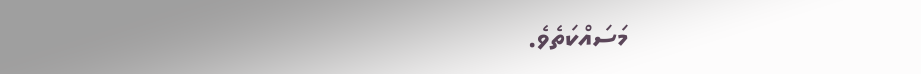މަސައްކަތެވެ.